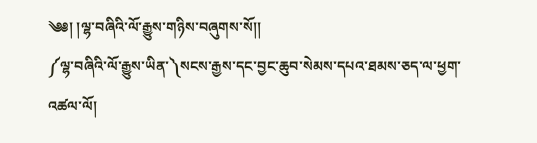༄༅། །ལྷ་བཞིའི་ལོ་རྒྱུས་གཉིས་བཞུགས་སོ།།
༼ལྷ་བཞིའི་ལོ་རྒྱུས་ཡིན་༽སངས་རྒྱས་དང་བྱང་ཆུབ་སེམས་དཔའ་ཐམས་ཅད་ལ་ཕྱག་འཚལ་ལོ།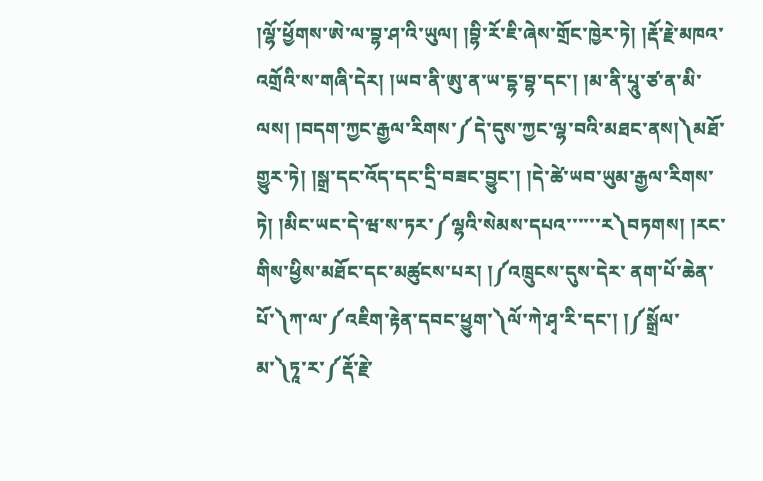།ལྷོ་ཕྱོགས་ཨེ་ལ་བྷ་ཤ་འི་ཡུལ། །བྷི་རོ་ཇི་ཞེས་གྲོང་ཁྱེར་ཏེ། །རྡོ་རྗེ་མཁའ་འགྲོའི་ས་གཞི་དེར། །ཡབ་ནི་ཨུ་ན་ཡ་དྷ་བྷ་དང་། །མ་ནི་པཱུ་ཙ་ན་མི་ལས། །བདག་ཀྱང་རྒྱལ་རིགས་༼དེ་དུས་ཀྱང་ལྷ་བའི་མཐང་ནས།༽མཐོ་གྱུར་ཏེ། །སྒྲ་དང་འོད་དང་དྲི་བཟང་བྱུང་། །དེ་ཚེ་ཡབ་ཡུམ་རྒྱལ་རིགས་ཏེ། །མིང་ཡང་དེ་ཝ་ས་ཏར་༼ལྷའི་སེམས་དཔའ་་་་་་ར༽བཏགས། །རང་ གིས་ཕྱིས་མཐོང་དང་མཚུངས་པར། །༼འཁྲུངས་དུས་དེར་ ནག་པོ་ཆེན་པོ་༽ཀ་ལ་༼འཇིག་རྟེན་དབང་ཕྱུག་༽ལོ་ཀེ་ཤྭ་རི་དང་། །༼སྒྲོལ་མ་༽ཏཱ་ར་༼རྡོ་རྗེ་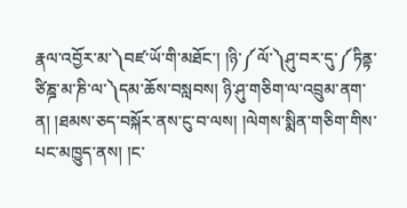རྣལ་འབྱོར་མ་༽བཛ་ཡོ་གི་མཐོང་། །ཉི་༼ལོ་༽ཤུ་བར་དུ་༼ཏིནྟ་ཙིཎྜ་མ་ཎི་ལ་༽དམ་ཆོས་བསླབས། ཉི་ཤུ་གཅིག་ལ་འབྲུམ་ནག་ན། །ཐམས་ཅད་བསྐོར་ནས་ངུ་བ་ལས། །ལེགས་སྨིན་གཅིག་གིས་པང་མཁྱུད་ནས། །ང་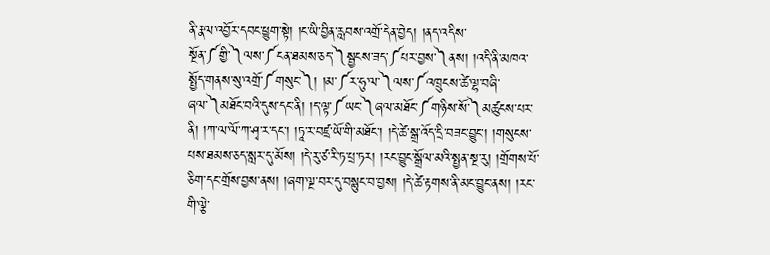ནི་རྣལ་འབྱོར་དབང་ཕྱུག་སྟེ། །ང་ཡི་བྱིན་རླབས་འགྲོ་དེན་བྱེད། །ནད་འདིས་སྔོན་༼གྱི་༽ལས་༼ངན་ཐམས་ཅད་༽སྦྱངས་ཟད་༼པར་བྱས་༽ནས། །འདི་ནི་མཁའ་སྤྱོད་གནས་སུ་འགྲོ་༼གསུང་༽། །མ་༼ར་ཧུ་ལ་༽ལས་༼འཁྲུངས་ཚེ་ལྷ་བཞི་ཞལ་༽མཐོང་བའི་དུས་དང་ནི། །ད་ལྟ་༼ཡང་༽ཞལ་མཐོང་༼གཉིས་སོ་༽མཚུངས་པར་ནི། །ཀ་ལ་ལོ་ཀ་ཤྭ་ར་དང་། །ཏཱ་ར་བཛྲ་ཡོ་གི་མཐོང་། །དེ་ཚེ་སྒྲ་འོད་དྲི་བཟང་བྱུང་། །གསུངས་པས་ཐམས་ཅད་སླར་དུ་མོས། །དེ་རུ་ཙ་རི་ཏ་པྲ་ཏར། །རང་བྱུང་སྒྲོལ་མའི་སྤྱན་སྔ་རུ། །གྲོགས་པོ་ཅིག་དང་གྲོས་བྱས་ནས། །ཞག་ལྔ་བར་དུ་བསྙུང་བ་བྱས། །དེ་ཚེ་རྟགས་ནི་མང་བྱུང་ནས། །རང་གི་ལྕེ་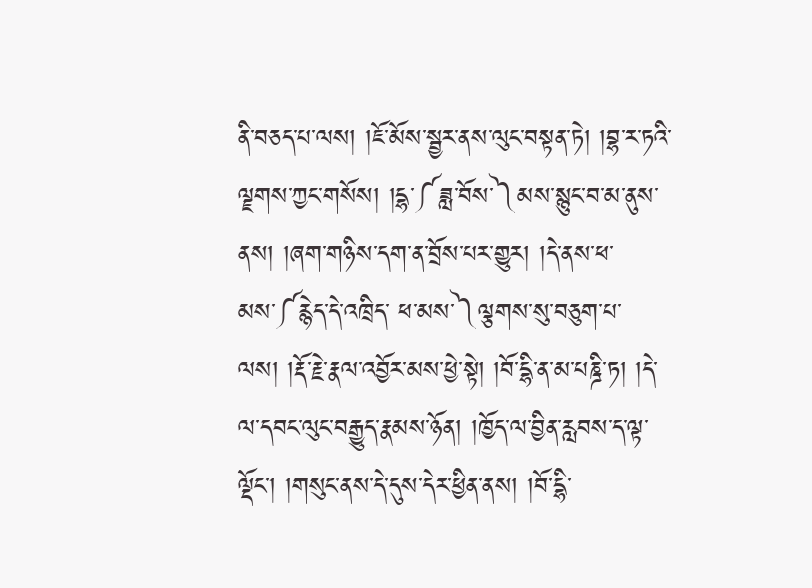ནི་བཅད་པ་ལས། །ཇོ་མོས་སྦྱར་ནས་ལུང་བསྟན་ཏེ། །བྷ་ར་ཏའི་ལྗགས་ཀྱང་གསོས། །དྷ་༼ཟླ་བོས་༽མས་སྙུང་བ་མ་ནུས་ནས། །ཞག་གཉིས་དག་ན་བྲོས་པར་གྱུར། །དེ་ནས་ཕ་མས་༼རྙེད་དེ་འཁྲིད་ ཕ་མས་༽ལྕགས་སུ་བཅུག་པ་ལས། །རྡོ་རྗེ་རྣལ་འབྱོར་མས་ཕྱེ་སྟེ། །བོ་དྷི་ན་མ་པཎྜི་ཏ། །དེ་ལ་དབང་ལུང་བརྒྱུད་རྣམས་ཉོན། །ཁྱོད་ལ་བྱིན་རླབས་ད་ལྟ་ལྡོང་། །གསུང་ནས་དེ་དུས་དེར་ཕྱིན་ནས། །བོ་དྷི་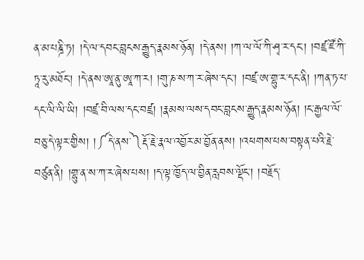ན་མ་པཎྜི་ཏ། །དེ་ལ་དབང་བླངས་རྒྱུད་རྣམས་ཉོན། །དེ་ནས། །ཀ་ལ་ལོ་ཀི་ཤྭ་ར་དང་། །བཛྲ་ཛོ་ཀི་ཏཱ་རུ་མཐོང་། །དེ་ནས་ཨཱ་ནུ་ཨཱ་ཀ་ར། །གུ་ཎ་ས་ཀ་ར་ཞེས་དང་། །བཛྲ་ཨ་གྷུ་ར་དང་ནི། །ཀན་ཏ་པ་དང་ལི་ལི་ཡི། །བཛྲ་བི་ལས་དང་བཛྲ། །རྣམས་ལས་དབང་བླངས་རྒྱུད་རྣམས་ཉོན། །ང་རྒྱལ་ལོ་བཅུ་དེ་ལྟར་གྱིས། །༼དེ་ནས་༽རྡོ་རྗེ་རྣལ་འབྱོར་མ་བྱོན་ནས། །འཕགས་པས་བསྟན་པའི་རྗེ་བཙུན་ནི། །གྷུ་ན་ས་ཀ་ར་ཞེས་པས། །ད་ལྟ་ཁྱོད་ལ་བྱིན་རླབས་ལྡོང་། །བརྗོད་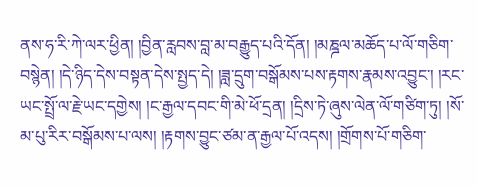ནས་ཧ་རི་ཀེ་ལར་ཕྱིན། །བྱིན་རླབས་བླ་མ་བརྒྱུད་པའི་དོན། །མཎྜལ་མཆོད་པ་ལོ་གཅིག་བསྙེན། །དེ་ཉིད་དེས་བསྟན་དེས་སྤྱད་དེ། །ཟླ་དྲུག་བསྒོམས་པས་རྟགས་རྣམས་འབྱུང་། །རང་ཡང་སྤྲོ་ལ་རྗེ་ཡང་དགྱེས། །ང་རྒྱལ་དབང་གི་མེ་ཕོ་དྲན། །དྲིས་ཏེ་ཞུས་ལེན་ལོ་གཙིག་ཏུ། །སོ་མ་པུ་རིར་བསྒོམས་པ་ལས། །རྟགས་བྱུང་ཙམ་ན་རྒྱལ་པོ་འདས། །གྲོགས་པོ་གཅིག་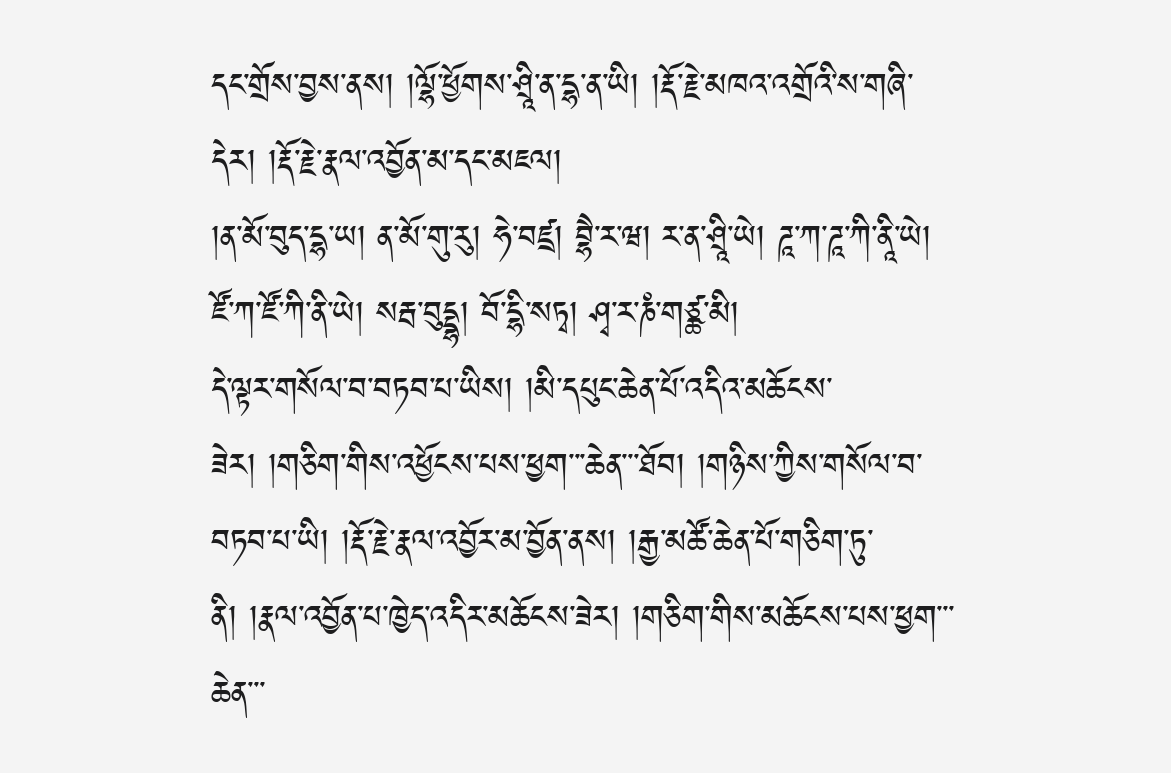དང་གྲོས་བྱས་ནས། །ལྷོ་ཕྱོགས་ཤྲཱི་ན་དྷ་ན་ཡི། །རྡོ་རྗེ་མཁའ་འགྲོའི་ས་གཞི་དེར། །རྡོ་རྗེ་རྣལ་འབྱོན་མ་དང་མཇལ།
།ན་མོ་བུད་དྷ་ཡ། ན་མོ་གུ་རུ། ཧེ་བཛྲ། བྷཻ་ར་ཝ། ར་ན་ཤྲཱི་ཡེ། ཌཱ་ཀ་ཌཱ་ཀི་ནཱི་ཡེ། ཛོ་ཀ་ཛོ་ཀི་ནི་ཡེ། སརྦ་བུདྡྷ། བོ་དྷི་སཏྭ། ཤྭ་ར་ཎཾ་གཙྪ་མི།
དེ་ལྟར་གསོལ་བ་བཏབ་པ་ཡིས། །མི་དཔུང་ཆེན་པོ་འདིའ་མཆོངས་ཟེར། །གཅིག་གིས་འཕྱོངས་པས་ཕྱག་་་ཆེན་་་ཐོབ། །གཉིས་ཀྱིས་གསོལ་བ་བཏབ་པ་ཡི། །རྡོ་རྗེ་རྣལ་འབྱོར་མ་བྱོན་ནས། །རྒྱ་མཚོ་ཆེན་པོ་གཅིག་ཏུ་ནི། །རྣལ་འབྱོན་པ་ཁྱེད་འདིར་མཆོངས་ཟེར། །གཅིག་གིས་མཆོངས་པས་ཕྱག་་་ཆེན་་་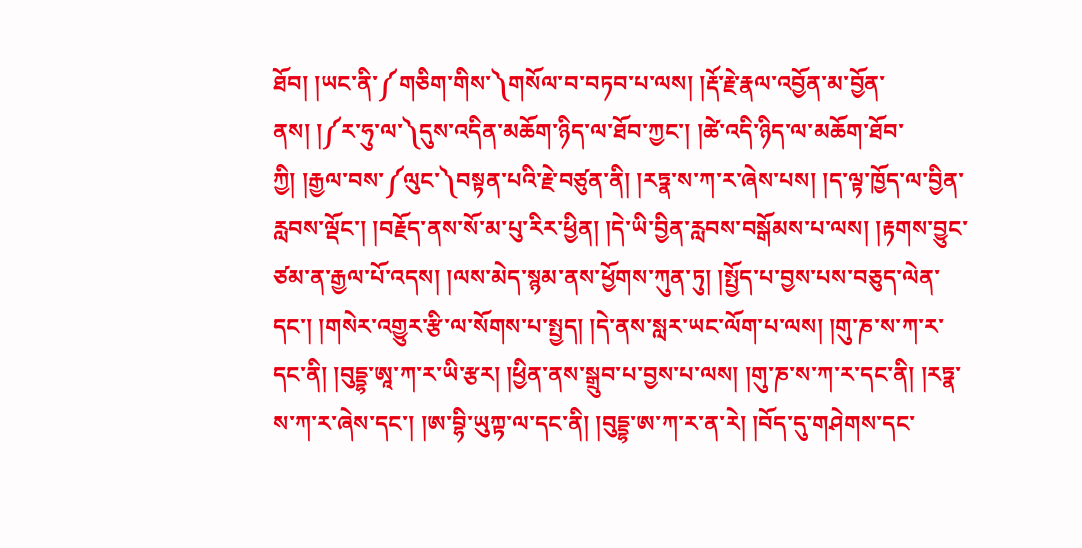ཐོབ། །ཡང་ནི་༼གཅིག་གིས་༽གསོལ་བ་བཏབ་པ་ལས། །རྡོ་རྗེ་རྣལ་འབྱོན་མ་བྱོན་ནས། །༼ར་ཧུ་ལ་༽དུས་འདིན་མཆོག་ཉིད་ལ་ཐོབ་ཀྱང་། །ཚེ་འདི་ཉིད་ལ་མཆོག་ཐོབ་ཀྱི། །རྒྱལ་བས་༼ལུང་༽བསྟན་པའི་རྗེ་བཙུན་ནི། །རཏྣ་ས་ཀ་ར་ཞེས་པས། །ད་ལྟ་ཁྱོད་ལ་བྱིན་རླབས་ལྡོང་། །བརྗོད་ནས་སོ་མ་པུ་རིར་ཕྱིན། །དེ་ཡི་བྱིན་རླབས་བསྒོམས་པ་ལས། །རྟགས་བྱུང་ཙམ་ན་རྒྱལ་པོ་འདས། །ལས་མེད་སྙམ་ནས་ཕྱོགས་ཀུན་ཏུ། །སྤྱོད་པ་བྱས་པས་བཅུད་ལེན་དང་། །གསེར་འགྱུར་རྩི་ལ་སོགས་པ་སྤྱད། །དེ་ནས་སླར་ཡང་ལོག་པ་ལས། །གུ་ཎ་ས་ཀ་ར་དང་ནི། །བུདྡྷ་ཨཱ་ཀ་ར་ཡི་རྩར། །ཕྱིན་ནས་སྒྲུབ་པ་བྱས་པ་ལས། །གུ་ཎ་ས་ཀ་ར་དང་ནི། །རཏྣ་ས་ཀ་ར་ཞེས་དང་། །ཨ་བྷི་ཡུཀྟ་ལ་དང་ནི། །བུདྡྷ་ཨ་ཀ་ར་ན་རེ། །བོད་དུ་གཤེགས་དང་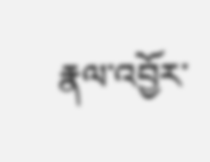རྣལ་འབྱོར་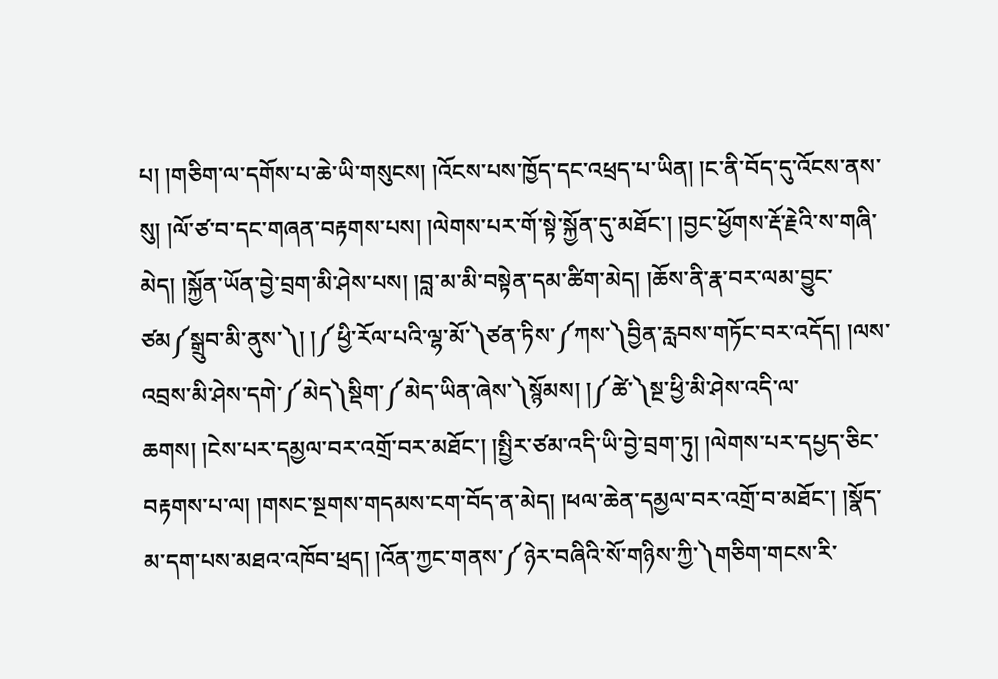པ། །གཅིག་ལ་དགོས་པ་ཆེ་ཡི་གསུངས། །འོངས་པས་ཁྱོད་དང་འཕྲད་པ་ཡིན། །ང་ནི་བོད་དུ་འོངས་ནས་སུ། །ལོ་ཙ་བ་དང་གཞན་བརྟགས་པས། །ལེགས་པར་གོ་སྟེ་སྐྱོན་དུ་མཐོང་། །བྱང་ཕྱོགས་རྡོ་རྗེའི་ས་གཞི་མེད། །སྐྱོན་ཡོན་བྱེ་བྲག་མི་ཤེས་པས། །བླ་མ་མི་བསྟེན་དམ་ཚིག་མེད། །ཆོས་ནི་རྣ་བར་ལམ་བྱུང་ཙམ༼སྒྲུབ་མི་ནུས་༽། །༼ཕྱི་རོལ་པའི་ལྷ་མོ་༽ཙན་ཏིས་༼ཀས་༽བྱིན་རླབས་གཏོང་བར་འདོད། །ལས་འབྲས་མི་ཤེས་དགེ་༼མེད༽སྡིག་༼མེད་ཡིན་ཞེས་༽སྙོམས། །༼ཚེ་༽སྔ་ཕྱི་མི་ཤེས་འདི་ལ་ཆགས། །ངེས་པར་དམྱལ་བར་འགྲོ་བར་མཐོང་། །སྤྱིར་ཙམ་འདི་ཡི་བྱེ་བྲག་ཏུ། །ལེགས་པར་དཔྱད་ཅིང་བརྟགས་པ་ལ། །གསང་སྔགས་གདམས་ངག་བོད་ན་མེད། །ཕལ་ཆེན་དམྱལ་བར་འགྲོ་བ་མཐོང་། །སྣོད་མ་དག་པས་མཐའ་འཁོབ་ཕྲད། །འོན་ཀྱང་གནས་༼ཉེར་བཞིའི་སོ་གཉིས་ཀྱི་༽གཅིག་གངས་རི་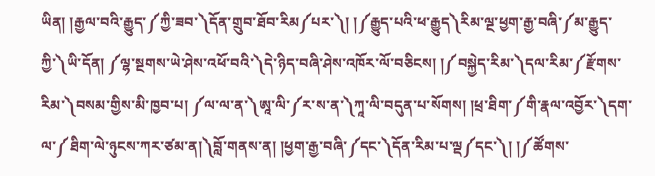ཡིན། །རྒྱལ་བའི་རྒྱུད་༼ཀྱི་ཟབ་༽དོན་གྲུབ་ཐོབ་རིམ༼པར་༽། །༼རྒྱུད་པའི་ཕ་རྒྱུད༽རིམ་ལྔ་ཕྱག་རྒྱ་བཞི་༼མ་རྒྱུད་ཀྱི་༽ཡི་དོན། ༼ལྷ་སྔགས་ཡེ་ཤེས་འཕོ་བའི་༽དེ་ཉིད་བཞི་ཤེས་འཁོར་ལོ་བཅིངས། །༼བསྐྱེད་རིམ་༽དལ་རིམ་༼རྫོགས་རིམ་༽བསམ་གྱིས་མི་ཁྱབ་པ། ༼ལ་ལ་ན་༽ཨཱ་ལི་༼ར་ས་ན་༽ཀཱ་ལི་བདུན་པ་སོགས། །ཕྲ་ཐིག་༼གི་རྣལ་འབྱོར་༽དག་ལ་༼ཐིག་ལེ་ཉུངས་ཀར་ཙམ་ན།༽བློ་གནས་ན། །ཕྱག་རྒྱ་བཞི་༼དང་༽དོན་རིམ་པ་ལྡ༼དང་༽། །༼ཚོགས་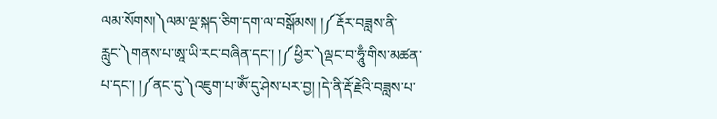ལམ་སོགས།༽ལམ་ལྔ་སྐད་ཅིག་དག་ལ་བསྒོམས། །༼རྡོར་བཟླས་ནི་རླུང་༽གནས་པ་ཨཱ་ཡི་རང་བཞིན་དང་། །༼ཕྱིར་༽ལྡང་བ་ཧཱུྃ་གིས་མཚན་པ་དང་། །༼ནང་དུ་༽འཇུག་པ་ཨོཾ་དུ་ཤེས་པར་བྱ། །དེ་ནི་རྡོ་རྗེའི་བཟླས་པ་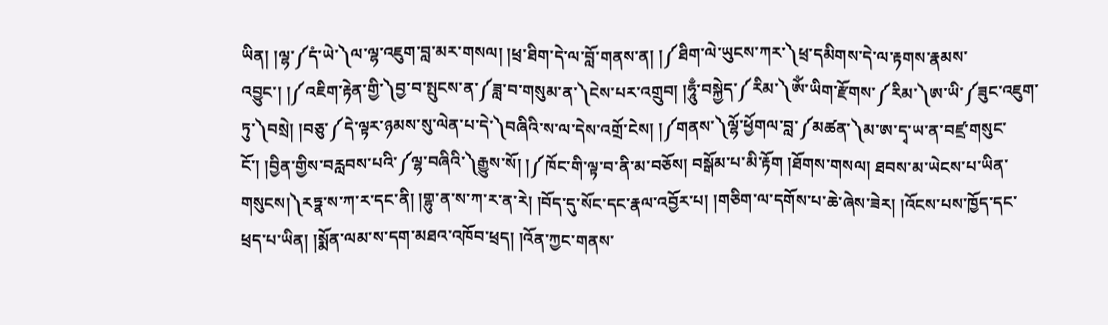ཡིན། །ལྷ་༼དཾ་ཡེ་༽ལ་ལྷ་འཇུག་བླ་མར་གསལ། །ཕྲ་ཐིག་དེ་ལ་བློ་གནས་ན། །༼ཐིག་ལེ་ཡུངས་ཀར་༽ཕྲ་དམིགས་དེ་ལ་རྟགས་རྣམས་འབྱུང་། །༼འཇིག་རྟེན་གྱི་༽བྱ་བ་སྤུངས་ན་༼ཟླ་བ་གསུམ་ན་༽ངེས་པར་འགྲུབ། །ཧཱུྃ་བསྐྱེད་༼རིམ་༽ཨོཾ་ཡིག་རྫོགས་༼རིམ་༽ཨ་ཡི་༼ཟུང་འཇུག་ཏུ་༽བསྲེ། །བཅུ་༼དེ་ལྟར་ཉམས་སུ་ལེན་པ་དེ་༽བཞིའི་ས་ལ་དེས་འགྲོ་ངེས། །༼གནས་༽ལྷོ་ཕྱོགལ་བླ་༼མཚན་༽མ་ཨ་དྭ་ཡ་ན་བཛྲ་གསུང་ངོ་། །བྱིན་གྱིས་བརླབས་པའི་༼ལྷ་བཞིའི་༽རྒྱུས་སོ། །༼ཁོང་གི་ལྟ་བ་ནི་མ་བཅོས། བསྒོམ་པ་མི་རྟོག །ཐོགས་གསལ། ཐབས་མ་ཡེངས་པ་ཡིན་གསུངས།༽རཏྣ་ས་ཀ་ར་དང་ནི། །གྷུ་ན་ས་ཀ་ར་ན་རེ། །བོད་དུ་སོང་དང་རྣལ་འབྱོར་པ། །གཅིག་ལ་དགོས་པ་ཆེ་ཞེས་ཟེར། །འོངས་པས་ཁྱོད་དང་ཕྲད་པ་ཡིན། །སྨོན་ལམ་ས་དག་མཐའ་འཁོབ་ཕྲད། །འོན་ཀྱང་གནས་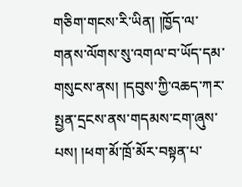གཅིག་གངས་རི་ཡིན། །ཁྱོད་ལ་གནས་ལོགས་སུ་འགལ་བ་ཡོད་དམ་གསུངས་ནས། །དབུས་ཀྱི་འཆད་ཀར་སྤྱན་དྲངས་ནས་གདམས་ངག་ཞུས་པས། །ཕག་མོ་ཁྲོ་མོར་བསྟན་པ་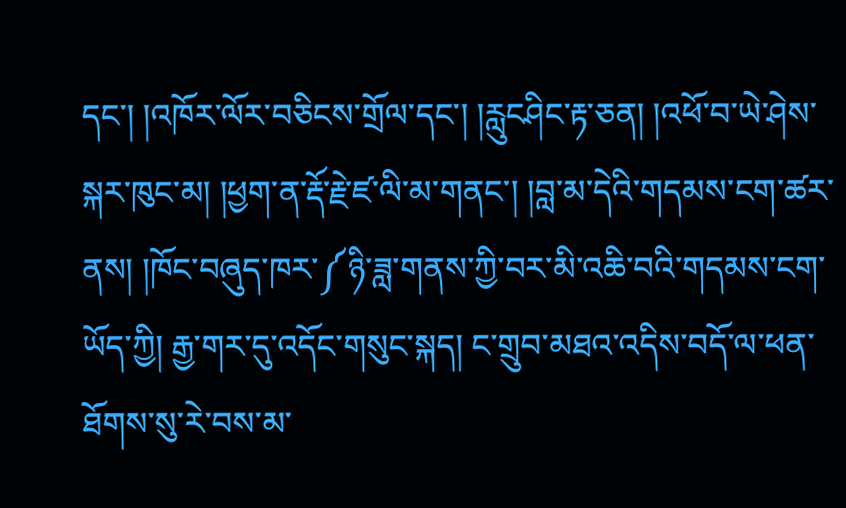དང་། །འཁོར་ལོར་བཅིངས་གྲོལ་དང་། །རླུངཤིང་རྟ་ཅན། །འཕོ་བ་ཡེ་ཤེས་སྐར་ཁུང་མ། །ཕྱག་ན་རྡོ་རྗེ་ཛ་ལི་མ་གནང་། །བླ་མ་དེའི་གདམས་ངག་ཚར་ནས། །ཁོང་བཞུད་ཁར་༼ཉི་ཟླ་གནས་ཀྱི་བར་མི་འཆི་བའི་གདམས་ངག་ཡོད་ཀྱི། རྒྱ་གར་དུ་འདོང་གསུང་སྐད། ང་གྲུབ་མཐའ་འདིས་བདོ་ལ་ཕན་ཐོགས་སུ་རེ་བས་མ་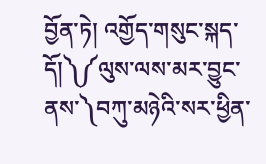བྱོན་ཏེ། འགྱོད་གསུང་སྐད་དོ།༽༼ལུས་ལས་མར་བྱུང་ནས་༽བཀུ་མཉེའི་སར་ཕྱིན་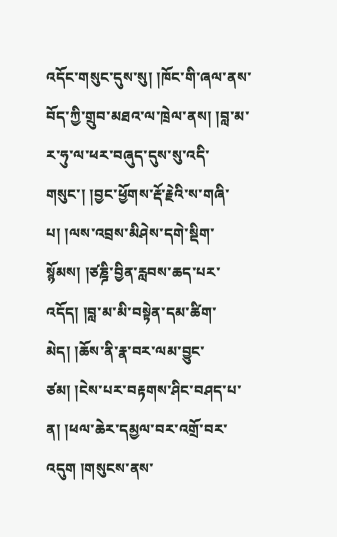འདོང་གསུང་དུས་སུ། །ཁོང་གི་ཞལ་ནས་བོད་ཀྱི་གྲུབ་མཐའ་ལ་ཁྲེལ་ནས། །བླ་མ་ར་ཧུ་ལ་ཕར་བཞུད་དུས་སུ་འདི་གསུང་། །བྱང་ཕྱོགས་རྡོ་རྗེའི་ས་གཞི་པ། །ལས་འབྲས་མིཤེས་དགེ་སྡིག་སྙོམས། །ཙཎྜི་བྱིན་རླབས་ཆད་པར་འདོད། །བླ་མ་མི་བསྟེན་དམ་ཚིག་མེད། །ཆོས་ནི་རྣ་བར་ལམ་བྱུང་ཙམ། །ངེས་པར་བརྟགས་ཤིང་བཤད་པ་ན། །ཕལ་ཆེར་དམྱལ་བར་འགྲོ་བར་འདུག །གསུངས་ནས་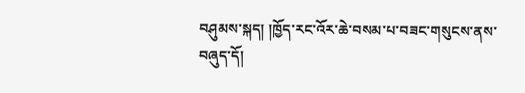བཤུམས་སྐད། །ཁྱོད་རང་འོར་ཆེ་བསམ་པ་བཟང་གསུངས་ནས་བཞུད་དོ།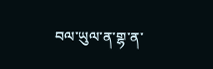བལ་ཡུལ་ན་གྷ་ན་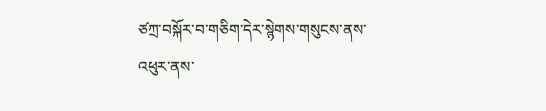ཙཀྲ་བསྐོར་བ་གཅིག་དེར་སྙེགས་གསུངས་ནས་འཕུར་ནས་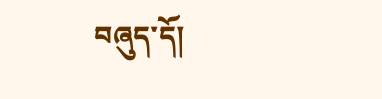བཞུད་དོ།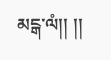མངྒ་ལཾ།། །།